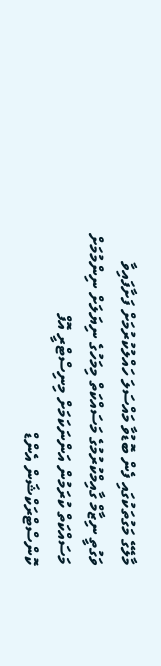މާލޭގެ މަގުތަކުގައި ފެން ބޮޑުވާ މައްސަލަ ހައްލުކުރުމަށް ފަށާފައިވާ ވަގުތީ ނިޒާމް ގާއިމްކުރުމުގެ މަސައްކަތް މިމަހުގެ ނިޔަލަށް ނިންމުމަށް މަސައްކަތް ކުރަމުން އަންނަކަމަށް މިނިސްޓްރީ އޮފް ކޮންސްޓްރަކްޝަން އެންޑް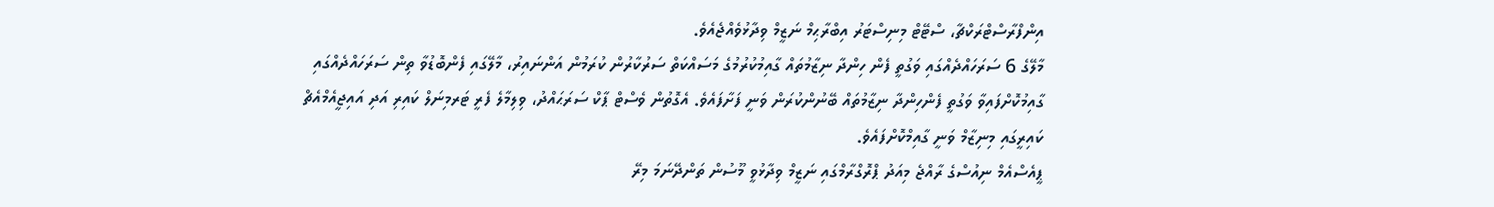އިންފްރާސްޓްރަކްޗާ، ސްޓޭޓް މިނިސްޓަރު އިބްރާޙިމް ނަޒީމް ވިދާޅުވެއްޖެއެވެ.
މާލޭގެ 6 ސަރަހައްދެއްގައި ވަގުތީ ފެން ހިންދާ ނިޒާމުތައް ގާއިމުކުރުމުގެ މަސައްކަތް ސަރުކާރުން ކުރަމުން އަންނައިރު، މާލޭގައި ފެންބޮޑުވާ ތިން ސަރަހައްދެއްގައި ގާއިމުކޮށްފައިވާ ވަގުތީ ފެންހިންދާ ނިޒާމުތައް ބޭނުންކުރަން ވަނީ ފަށާފައެވެ. އެގޮތުން ވެސްޓް ޕާކް ސަރަޙައްދު، ވިލިމާލެ ފެރީ ޓަރމިނަލް ކައިރި އަދި އައިޖީއެމްއެޗް ކައިރީގައި މިނިޒާމް ވަނީ ގާއިމްކޮށްފައެވެ.
ޕީއެސްއެމް ނިއުސްގެ ރާއްޖެ މިއަދު ޕްރޮގްރާމްގައި ނަޒީމް ވިދާޅުވީ މޫސުން ތަންދޭނަމަ މިރޭ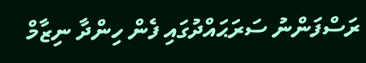ރަސްފަންނު ސަރަޙައްދުގައި ފެން ހިންދާ ނިޒާމް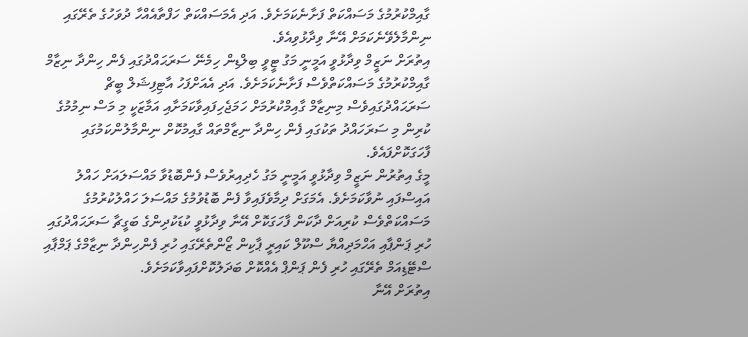ގާއިމްކުރުމުގެ މަސައްކަތް ފަށާނެކަމަށެވެ. އަދި އެމަސައްކަތް ހަފްތާއެއްހާ ދުވަހުގެ ތެރޭގައި ނިންމާލެވޭނެކަމަށް އޭނާ ވިދާޅުވިއެވެ.
އިތުރަށް ނަޒީމް ވިދާޅުވީ އަމީނީ މަގު ޓީވީ ބިލްޑިން ހިމެނޭ ސަރަޙައްދުގައި ފެން ހިންދާ ނިޒާމް ގާއިމްކުރުމުގެ މަސައްކަތްވެސް ފަށާނެކަމަށެވެ. އަދި އެއަށްފަހު އާޓިފިޝަލް ބީޗް ސަރަޙައްދުގައިވެސް މިނިޒާމް ގާއިމްކުރުމަށް ހަމަޖެހިފައިވާކަމަށާއި އަމާޒަކީ މި މަސް ނިމުމުގެ ކުރިން މި ސަރަހައްދު ތަކުގައި ފެން ހިންދާ ނިޒާމްތައް ގާއިމުކޮށް ނިންމާލުންކަމުގައި ފާހަގަކޮށްފައެވެ.
މީގެ އިތުރުން ނަޒީމް ވިދާޅުވީ އަމީނީ މަގު ހެދިއިރުވެސް ފެންބޮޑުވާ މައްސަލައަށް ހައްލު އައިސްފައި ނުވާކަމަށެވެ. އެމަގަށް ދިމާވެފައިވާ ފެން ބޮޑުވުމުގެ މައްސަލަ ހައްލުކުރުމުގެ މަސައްކަތްވެސް ކުރިއަށް ދާކަން ފާހަގަކޮށް އޭނާ ވިދާޅުވީ ކުޑަކުދިންގެ ބަގީޗާ ސަރަޙައްދުގައި ހުރި ޕަންޕާއި އަހްމަދިއްޔާ ސްކޫލް ކައިރީ ޕާކިން ޒޯންތެރޭގައި ހުރި ފެންހިންދާ ނިޒާމްގެ ޕަމްޕާއި ސްޓޭޑިއަމް ތެރޭގައި ހުރި ފެން ޕަންޕް އެއްކޮށް ބަދަލުކޮށްފައިވާކަމަށެވެ.
އިތުރަށް އޭނާ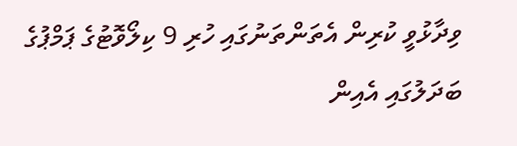ވިދާޅުވީ ކުރިން އެތަންތަނުގައި ހުރި 9 ކިލޯވޮޓުގެ ޕަމްޕުގެ ބަދަލުގައި އެއިން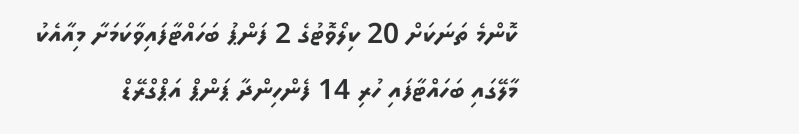ކޮންމެ ތަނަކަށް 20 ކިލޯވޮޓުގެ 2 ފަންޕު ބަހައްޓާފައިވާކަމަށާ މިއާއެކު މާލޭގައި ބަހައްޓާފައި ހުރި 14 ފެންހިންދާ ޕަންޕް އަޕްގްރޭޑް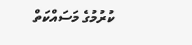ކުރުމުގެ މަސައްކަތް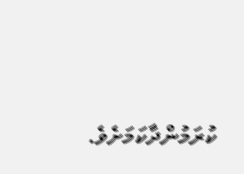ކުރަމުންދާކަމަށެވެ.